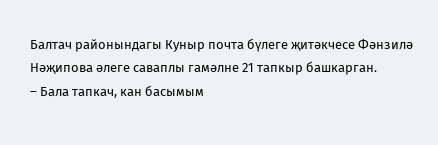Балтач районындагы Куныр почта бүлеге җитәкчесе Фәнзилә Нәҗипова әлеге саваплы гамәлне 21 тапкыр башкарган.
– Бала тапкач, кан басымым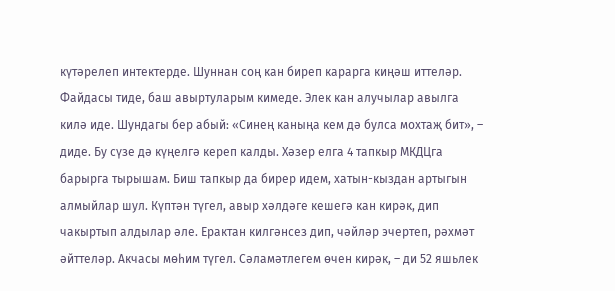күтәрелеп интектерде. Шуннан соң кан биреп карарга киңәш иттеләр. Файдасы тиде, баш авыртуларым кимеде. Элек кан алучылар авылга килә иде. Шундагы бер абый: «Синең каныңа кем дә булса мохтаҗ бит», – диде. Бу сүзе дә күңелгә кереп калды. Хәзер елга 4 тапкыр МКДЦга барырга тырышам. Биш тапкыр да бирер идем, хатын-кыздан артыгын алмыйлар шул. Күптән түгел, авыр хәлдәге кешегә кан кирәк, дип чакыртып алдылар әле. Ерактан килгәнсез дип, чәйләр эчертеп, рәхмәт әйттеләр. Акчасы мөһим түгел. Сәламәтлегем өчен кирәк, – ди 52 яшьлек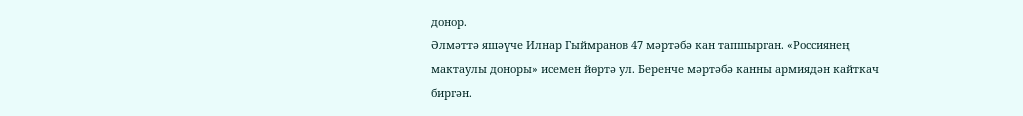донор.
Әлмәттә яшәүче Илнар Гыймранов 47 мәртәбә кан тапшырган. «Россиянең мактаулы доноры» исемен йөртә ул. Беренче мәртәбә канны армиядән кайткач биргән.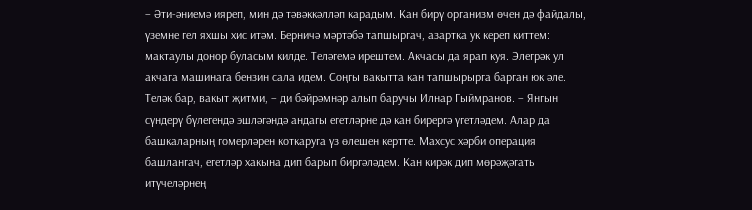– Әти-әниемә ияреп, мин дә тәвәккәлләп карадым. Кан бирү организм өчен дә файдалы, үземне гел яхшы хис итәм. Берничә мәртәбә тапшыргач, азартка ук кереп киттем: мактаулы донор буласым килде. Теләгемә ирештем. Акчасы да ярап куя. Элегрәк ул акчага машинага бензин сала идем. Соңгы вакытта кан тапшырырга барган юк әле. Теләк бар, вакыт җитми, – ди бәйрәмнәр алып баручы Илнар Гыймранов. – Янгын сүндерү бүлегендә эшләгәндә андагы егетләрне дә кан бирергә үгетләдем. Алар да башкаларның гомерләрен коткаруга үз өлешен кертте. Махсус хәрби операция башлангач, егетләр хакына дип барып биргәләдем. Кан кирәк дип мөрәҗәгать итүчеләрнең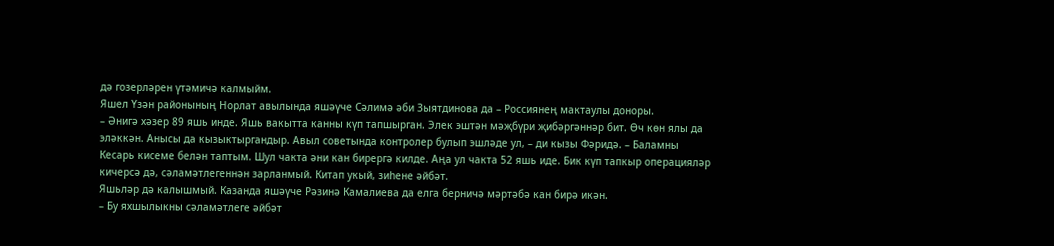дә гозерләрен үтәмичә калмыйм.
Яшел Үзән районының Норлат авылында яшәүче Сәлимә әби Зыятдинова да – Россиянең мактаулы доноры.
– Әнигә хәзер 89 яшь инде. Яшь вакытта канны күп тапшырган. Элек эштән мәҗбүри җибәргәннәр бит. Өч көн ялы да эләккән. Анысы да кызыктыргандыр. Авыл советында контролер булып эшләде ул, – ди кызы Фәридә. – Баламны Кесарь кисеме белән таптым. Шул чакта әни кан бирергә килде. Аңа ул чакта 52 яшь иде. Бик күп тапкыр операцияләр кичерсә дә, сәламәтлегеннән зарланмый. Китап укый, зиһене әйбәт.
Яшьләр дә калышмый. Казанда яшәүче Рәзинә Камалиева да елга берничә мәртәбә кан бирә икән.
– Бу яхшылыкны сәламәтлеге әйбәт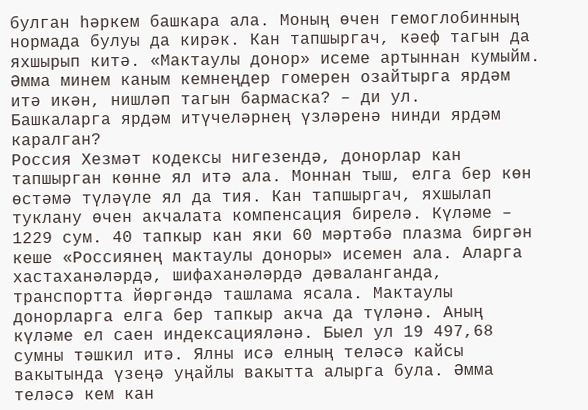булган һәркем башкара ала. Моның өчен гемоглобинның нормада булуы да кирәк. Кан тапшыргач, кәеф тагын да яхшырып китә. «Мактаулы донор» исеме артыннан кумыйм. Әмма минем каным кемнеңдер гомерен озайтырга ярдәм итә икән, нишләп тагын бармаска? – ди ул.
Башкаларга ярдәм итүчеләрнең үзләренә нинди ярдәм каралган?
Россия Хезмәт кодексы нигезендә, донорлар кан тапшырган көнне ял итә ала. Моннан тыш, елга бер көн өстәмә түләүле ял да тия. Кан тапшыргач, яхшылап туклану өчен акчалата компенсация бирелә. Күләме – 1229 сум. 40 тапкыр кан яки 60 мәртәбә плазма биргән кеше «Россиянең мактаулы доноры» исемен ала. Аларга хастаханәләрдә, шифаханәләрдә дәваланганда, транспортта йөргәндә ташлама ясала. Мактаулы донорларга елга бер тапкыр акча да түләнә. Аның күләме ел саен индексацияләнә. Быел ул 19 497,68 сумны тәшкил итә. Ялны исә елның теләсә кайсы вакытында үзеңә уңайлы вакытта алырга була. Әмма теләсә кем кан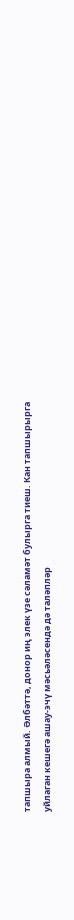тапшыра алмый. Әлбәттә, донор иң элек үзе сәламәт булырга тиеш. Кан тапшырырга уйлаган кешегә ашау-эчү мәсьәләсендә дә таләпләр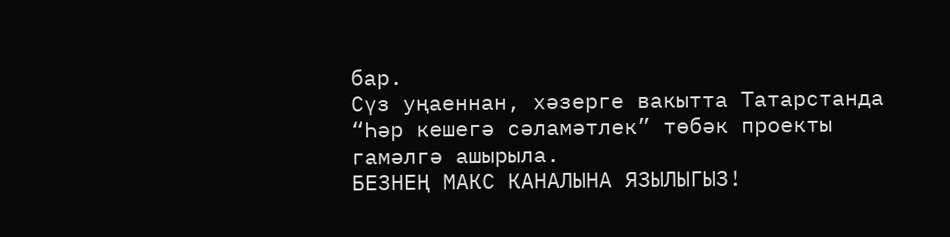бар.
Сүз уңаеннан, хәзерге вакытта Татарстанда “Һәр кешегә сәламәтлек” төбәк проекты гамәлгә ашырыла.
БЕЗНЕҢ МАКС КАНАЛЫНА ЯЗЫЛЫГЫЗ!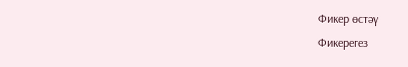Фикер өстәү
Фикерегез